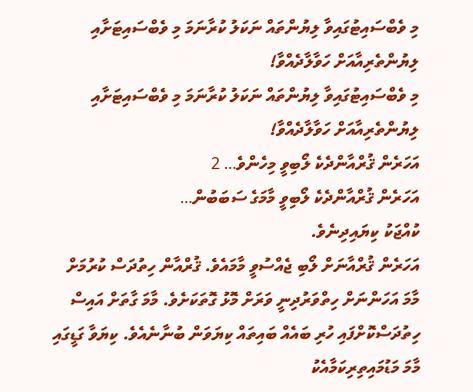މި ވެބްސައިޓުގައިވާ ލިޔުންތައް ނަކަލު ކުރާނަމަ މި ވެބްސައިޓަށާއި ލިޔުންތެރިއާއަށް ހަވާލާދެއްވާ!
މި ވެބްސައިޓުގައިވާ ލިޔުންތައް ނަކަލު ކުރާނަމަ މި ވެބްސައިޓަށާއި ލިޔުންތެރިއާއަށް ހަވާލާދެއްވާ!
އަހަރެން ޤުރްއާންދެކެ ލޯބިވީ މިހެންވެ… 2
އަހަރެން ޤުރްއާންދެކެ ލޯބިވީ މާމަގެ ސަބަބުން…
ކުއްޖަކު ކިޔައިދިނެވެ.
އަހަރެން ޤުރްއާނަށް ލޯބި ޖެއްސުވީ މާމައެވެ. ޤުރްއާން ހިތުދަސް ކުރުމަށް މާމަ އަހަންނަށް ހިތްވަރުދިނީ ވަރަށް މޮޅު ގޮތަކަށެވެ. މާމަ ގާތަށް އައިސް ހިތުދަސްކޮށްފައި ހުރި ބައެއް ބައިތައް ކިޔަވަން ބުނާނެއެވެ. ކިޔަވާ ގަޑީގައި މާމަ މަޑުމައިތިރިކަމާއެކު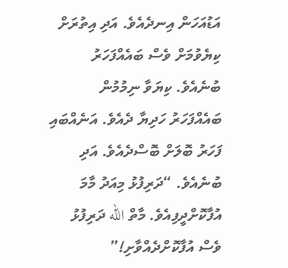އަޑުއަހަން އިނދެއެވެ. އަދި އިތުރަށް ކިޔެވުމަށް ވެސް ބައެއްފަހަރު ބުނެއެވެ. ކިޔަވާ ނިމުމުން ބައެއްފަހަރު ހަދިޔާ ދެއެވެ. އަނެއްބައި ފަހަރު ބޮލަށް ބޮސްދެއެވެ. އަދި ބުނެއެވެ. “ދަރިފުޅު މިއަދު މާމަ އުފާކޮށްދީފިއެވެ. މާތް الله ދަރިފުޅު ވެސް އުފާކޮށްދެއްވާށި!”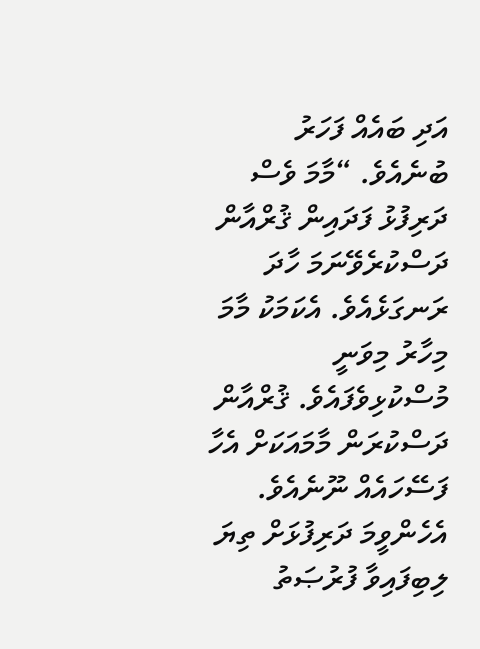އަދި ބައެއް ފަހަރު ބުނެއެވެ. “މާމަ ވެސް ދަރިފުޅު ފަދައިން ޤުރްއާން ދަސްކުރެވޭނަމަ ހާދަ ރަނގަޅެއެވެ. އެކަމަކު މާމަ މިހާރު މިވަނީ މުސްކުޅިވެފައެވެ. ޤުރްއާން ދަސްކުރަން މާމައަކަށް އެހާ ފަސޭހައެއް ނޫނެއެވެ. އެހެންވީމަ ދަރިފުޅަށް ތިޔަ ލިބިފައިވާ ފުރުޞަތު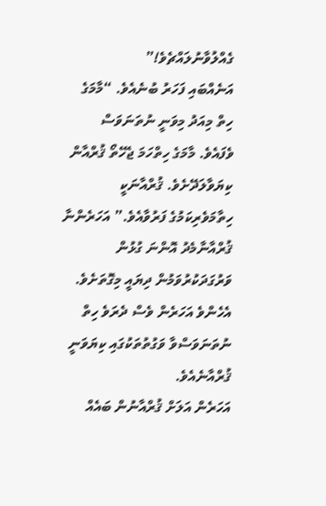ގެއްލުވާނުލައްޗެވެ!”
އަނެއްބައި ފަހަރު ބުނެއެވެ. “މާމަގެ ހިތް މިއަދު މިވަނީ ނުތަނަވަސް ވެފައެވެ. މާމަގެ ހިތްހަމަ ޖެހޭތޯ ޤުރްއާން ކިޔަވާލަދޭށެވެ. ޤުރްއާނަކީ ހިތާމަވެރިކަމުގެ ފަރުވާއެވެ.” އަހަރެންނާ ޤުރްއާނާމެދު އޮންނަ ގުޅުން ވަރުގަދަކުރުވަމުން ދިޔައީ މިގޮތަށެވެ. އެހެންވެ އަހަރެން ވެސް ދެރަވެ ހިތް ނުތަނަވަސްވާ ވަގުތުތަކުގައި ކިޔަވަނީ ޤުރްއާނެއެވެ.
އަހަރެން އަލަށް ޤުރްއާނުން ބައެއް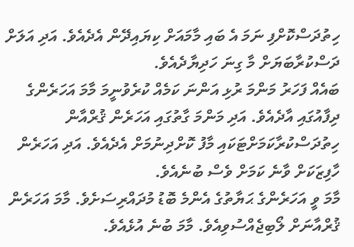ހިތުދަސްކޮށްފި ނަމަ އެ ބައި މާމައަށް ކިޔައިދޭން އެދެއެވެ. އަދި އަލަށް ދަސްކުރާބަޔަށް މާ ގިނަ ހަދިޔާދެއެވެ.
ބައެއް ފަހަރު މަންމަ ރުޅި އަންނަ ކަމެއް ކުރެވުނީމަ މާމަ އަހަރެންގެ ދިފާއުގައި އާދެއެވެ. އަދި މަންމަ ގާތުގައި އަހަރެން ޤުރްއާން ހިތުދަސްކުރާކަމަށްޓަކައި މާފު ކޮށްދިނުމަށް އެދެއެވެ. އަދި އަހަރެން ހާފިޒަކަށް ވާނެ ކަމަށް ވެސް ބުނެއެވެ.
މާމަ ވީ އަހަރެންގެ ޙަޔާތުގެ އެންމެ ބޮޑު މުދައްރިސަށެވެ. މާމަ އަހަރެން ޤުރްއާނަށް ލޯބިޖެއްސުވިއެވެ. މާމަ ބުނެ އުޅެއެވެ.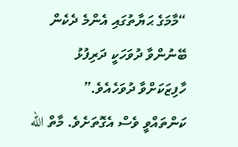“މާމަގެ ޙަޔާތުގައި އެންމެ ދެކެން ބޭނުންވާ ދުވަހަކީ ދަރިފުޅު ހާފިޒަކަށްވާ ދުވަހެއެވެ.”
ކަންތައްވީ ވެސް އެގޮތަށެވެ. މާތް الله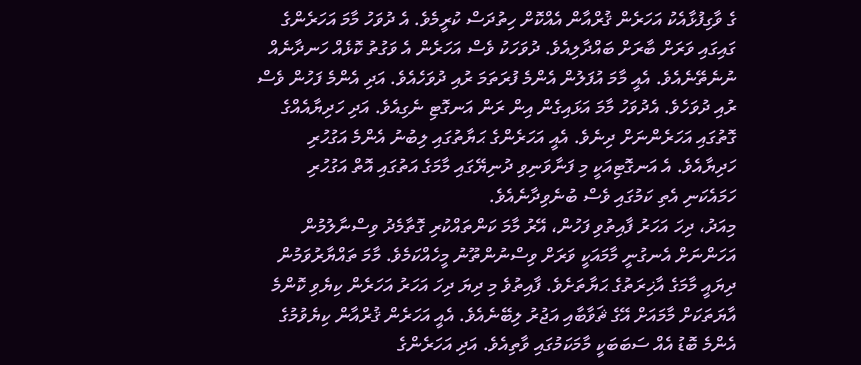ގެ ވާގިފުޅާއެކު އަހަރެން ޤުރްއާން އެއްކޮށް ހިތުދަސް ކުރީމެވެ. އެ ދުވަހު މާމަ އަހަރެންގެ ގައިގައި ވަރަށް ބާރަށް ބައްދާލިއެވެ. ދުވަހަކު ވެސް އަހަރެން އެ ވަގުތު ކޮޅެއް ހަނދާނެއް ނުނެތޭނެއެވެ. އެއީ މާމަ އުފަލުން އެންމެ ފުރަތަމަ ރުއި ދުވަހެއެވެ. އަދި އެންމެ ފަހުން ވެސް ރުއި ދުވަހެވެ. އެދުވަހު މާމަ އަޅައިގެން އިން ރަން އަނގޮޓި ނެގިއެވެ. އަދި ހަދިޔާއެއްގެ ގޮތުގައި އަހަރެންނަށް ދިނެވެ. އެއީ އަހަރެންގެ ޙަޔާތުގައި ލިބުނު އެންމެ އަގުހުރި ހަދިޔާއެވެ. އެ އަނގޮޓިއަކީ މި ފަނާވަނިވި ދުނިޔޭގައި މާމަގެ އަތުގައި އޮތް އަގުހުރި ހަމައެކަނި އެތި ކަމުގައި ވެސް ބުނެވިދާނެއެވެ.
މިއަދު، ދިހަ އަހަރު ފާއިތުވި ފަހުން، އޭރު މާމަ ކަންތައްކުރި ގޮތާމެދު ވިސްނާލުމުން އަހަންނަށް އެނގުނީ މާމައަކީ ވަރަށް ވިސްނުންތޫނު މީހެއްކަމެވެ. މާމަ ތައްޔާރުވަމުން ދިޔައީ މާމަގެ އާޚިރަތުގެ ޙަޔާތަށެވެ. ފާއިތުވެ މި ދިޔަ ދިހަ އަހަރު އަހަރެން ކިޔެވި ކޮންމެ އާޔަތަކަށް މާމައަށް އޭގެ ޘަވާބާއި އަޖުރު ލިބޭނެއެވެ. އެއީ އަހަރެން ޤުރްއާން ކިޔެވުމުގެ އެންމެ ބޮޑު އެއް ސަބަބަކީ މާމަކަމުގައި ވާތިއެވެ. އަދި އަހަރެންގެ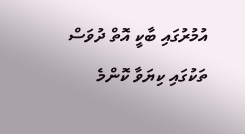އުމުރުގައި ބާކީ އޮތް ދުވަސް ތަކުގައި ކިޔަވާ ކޮންމެ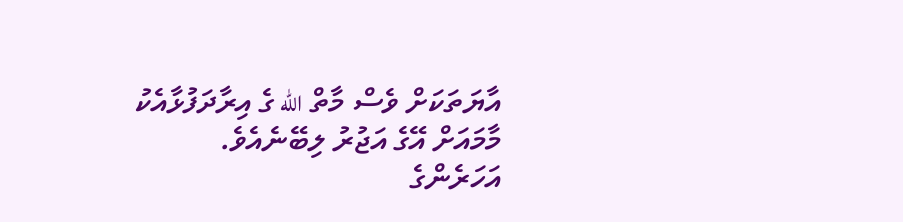އާޔަތަކަށް ވެސް މާތް الله ގެ އިރާދަފުޅާއެކު މާމައަށް އޭގެ އަޖުރު ލިބޭނެއެވެ.
އަހަރެންގެ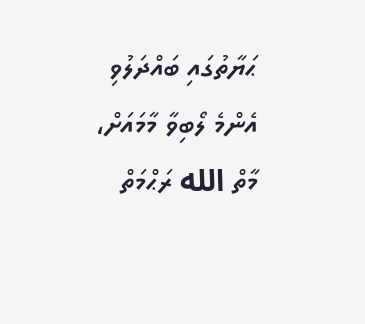ޙަޔާތުގައި ބައްދަލުވި އެންމެ ލޯބިވާ މާމައަށް، މާތް الله ރަޙްމަތް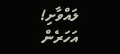ލައްވާށި!
އަހަރެން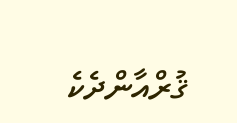ޤުރްއާންދެކެ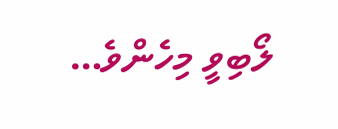ލޯބިވީ މިހެންވެ…